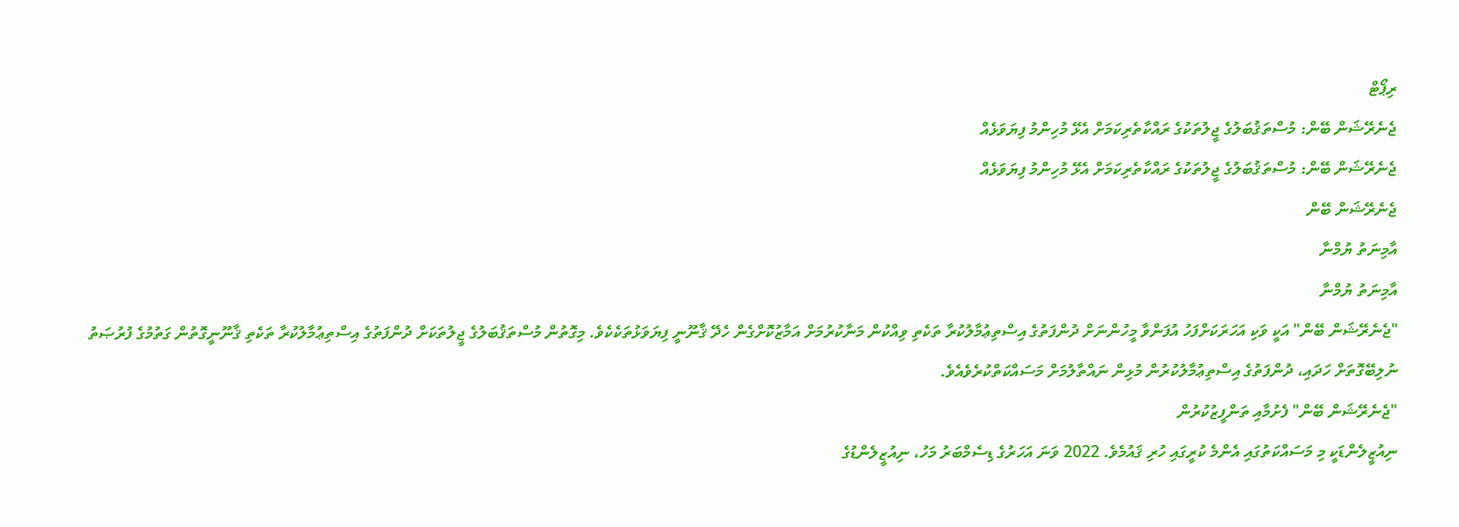ރިޕޯޓް
ޖެނެރޭޝަން ބޭން: މުސްތަޤުބަލުގެ ޖީލުތަކުގެ ރައްކާތެރިކަމަށް އެޅޭ މުހިންމު ފިޔަވަޅެއް
ޖެނެރޭޝަން ބޭން: މުސްތަޤުބަލުގެ ޖީލުތަކުގެ ރައްކާތެރިކަމަށް އެޅޭ މުހިންމު ފިޔަވަޅެއް
ޖެނެރޭޝަން ބޭން
އާމިނަތު ޔުމްނާ
އާމިނަތު ޔުމްނާ
"ޖެނެރޭޝަން ބޭން" އަކީ ވަކި އަހަރަކަށްފަހު އުފަންވާ މީހުންނަށް ދުންފަތުގެ އިސްތިޢުމާލުކުރާ ތަކެތި ވިއްކުން މަނާކުރުމަށް އަމާޒުކޮށްގެން ހެދޭ ޤާނޫނީ ފިޔަވަޅުތަކެކެވެ. މިގޮތުން މުސްތަޤުބަލުގެ ޖީލުތަކަށް ދުންފަތުގެ އިސްތިޢުމާލުކުރާ ތަކެތި ޤާނޫނީގޮތުން ގަތުމުގެ ފުރުޞަތު ނުލިބޭގޮތަށް ހަދައި، ދުންފަތުގެ އިސްތިޢުމާލުކުރުން މުޅިން ނައްތާލުމަށް މަސައްކަތްކުރެވެއެވެ.
"ޖެނެރޭޝަން ބޭން" ފެށުމާއި ތަންފީޒުކުރުން
ނިއުޒީލެންޑަކީ މި މަސައްކަތުގައި އެންމެ ކުރީގައި ހުރި ޤައުމެވެ. 2022 ވަނަ އަހަރުގެ ޑިސެމްބަރު މަހު، ނިއުޒީލެންޑުގެ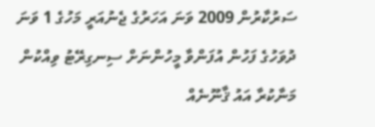ސަރުކާރުން 2009 ވަނަ އަހަރުގެ ޖެނުއަރީ މަހުގެ 1 ވަނަ ދުވަހުގެ ފަހުން އުފަންވާ މީހުންނަށް ސިނގިރޭޓު ވިއްކުން މަނާކުރާ އައު ޤާނޫނެއް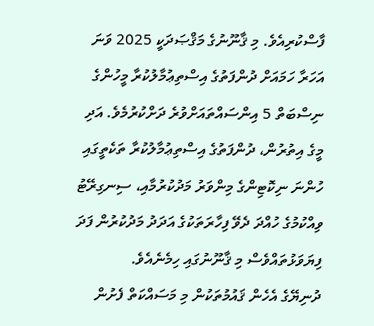ފާސްކުރިއެވެ. މި ޤާނޫނުގެ މަޤްޞަދަކީ 2025 ވަނަ އަހަރާ ހަމައަށް ދުންފަތުގެ އިސްތިޢުމާލުކުރާ މީހުންގެ ނިސްބަތް 5 އިންސައްތައަށްވުރެ ދަށްކުރުމެވެ. އަދި މީގެ އިތުރުން، ދުންފަތުގެ އިސްތިޢުމާލުކުރާ ތަކެތީގައި ހުންނަ ނިކޮޓިންގެ މިންވަރު މަދުކުރުމާއި، ސިނގިރޭޓު ވިއްކުމުގެ ހުއްދަ ދެވޭ ފިހާރަތަކުގެ އަދަދު މަދުކުރުން ފަދަ ފިޔަވަޅުތައްވެސް މި ޤާނޫނުގައި ހިމެނެއެވެ.
ދުނިޔޭގެ އެހެން ޤައުމުތަކުން މި މަސައްކަތް ފެށުން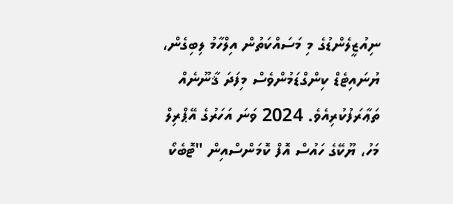ނިއުޒީލެންޑުގެ މި މަސައްކަތުން އިލްހާމު ލިބިގެން، ޔުނައިޓެޑް ކިންގްޑަމުންވެސް މިފަދަ ޤާނޫނެއް ތަޢާރަފުކުރިއެވެ. 2024 ވަނަ އަހަރުގެ އޭޕްރިލް މަހު، ޔޫކޭގެ ހައުސް އޮފް ކޮމަންސްއިން "ޓޮބެކޯ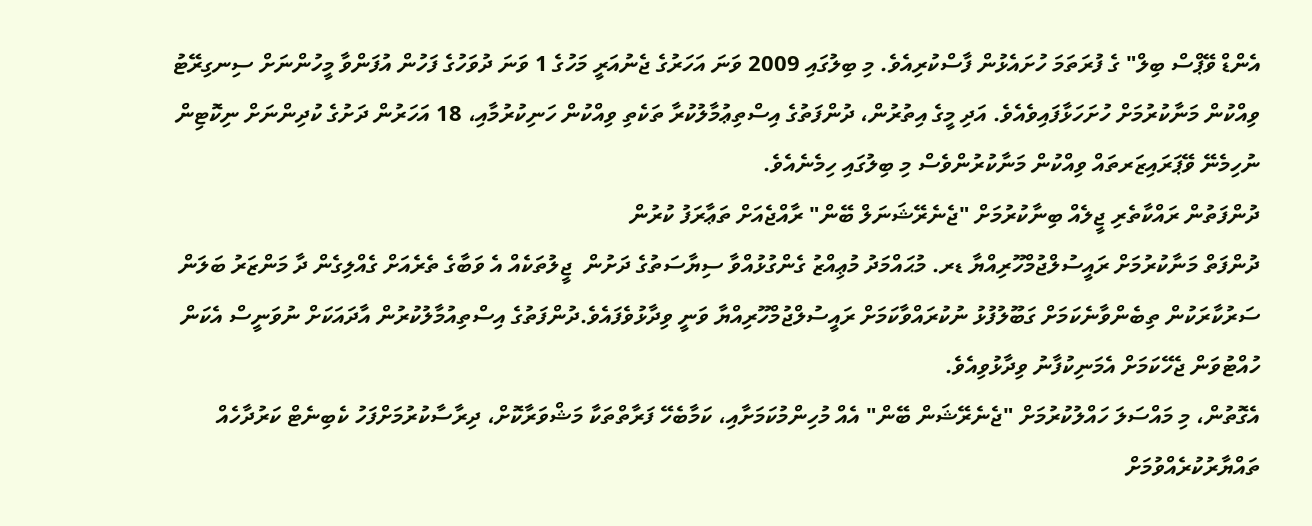އެންޑް ވޭޕްސް ބިލް" ގެ ފުރަތަމަ ހުށައެޅުން ފާސްކުރިއެވެ. މި ބިލުގައި 2009 ވަނަ އަހަރުގެ ޖެނުއަރީ މަހުގެ 1 ވަނަ ދުވަހުގެ ފަހުން އުފަންވާ މީހުންނަށް ސިނގިރޭޓު ވިއްކުން މަނާކުރުމަށް ހުށަހަޅާފައިވެއެވެ. އަދި މީގެ އިތުރުން، ދުންފަތުގެ އިސްތިޢުމާލުކުރާ ތަކެތި ވިއްކުން ހަނިކުރުމާއި، 18 އަހަރުން ދަށުގެ ކުދިންނަށް ނިކޮޓިން ނުހިމެނޭ ވޭޕަރައިޒަރތައް ވިއްކުން މަނާކުރުންވެސް މި ބިލުގައި ހިމެނެއެވެ.
ދުންފަތުން ރައްކާތެރި ޖީލެއް ބިނާކުރުމަށް "ޖެނެރޭޝަނަލް ބޭން" ރާއްޖެއަށް ތަޢާރަފު ކުރުން
ދުންފަތް މަނާކުރުމަށް ރައީސުލްޖުމްހޫރިއްޔާ ޑރ. މުޙައްމަދު މުޢިއްޒު ގެންގުޅުއްވާ ސިޔާސަތުގެ ދަށުން  ޖީލުތަކެއް އެ ވަބާގެ ތެރެއަށް ގެއްލިގެން ދާ މަންޒަރު ބަލަން ސަރުކާރަކުން ތިބެންވާނެކަމަށް ގަބޫލުފުޅު ނުކުރައްވާކަމަށް ރައީސުލްޖުމްހޫރިއްޔާ ވަނީ ވިދާޅުވެފައެވެ.ދުންފަތުގެ އިސްތިއުމާލުކުރުން އާދައަކަށް ނުވަނީސް އެކަން ހުއްޓުވަން ޖެހޭކަމަށް އެމަނިކުފާނު ވިދާޅުވިއެވެ.
އެގޮތުން، މި މައްސަލަ ހައްލުކުރުމަށް "ޖެނެރޭޝަން ބޭން" އެއް މުހިންމުކަމަށާއި، ކަމާބެހޭ ފަރާތްތަކާ މަޝްވަރާކޮށް، ދިރާސާކުރުމަށްފަހު ކެބިނެޓް ކަރުދާހެއް ތައްޔާރުކުރެއްވުމަށް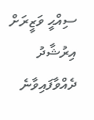ސިއްޙީ ވަޒީރަށް އިރުޝާދު ދެއްވާފައިވާނެ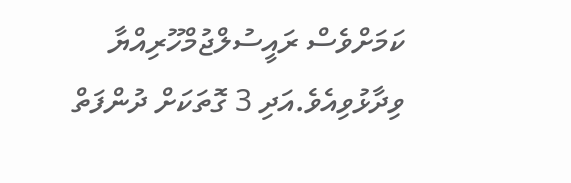ކަމަށްވެސް ރައީސުލްޖުމްހޫރިއްޔާ ވިދާޅުވިއެވެ.އަދި 3 ގޮތަކަށް ދުންފަތް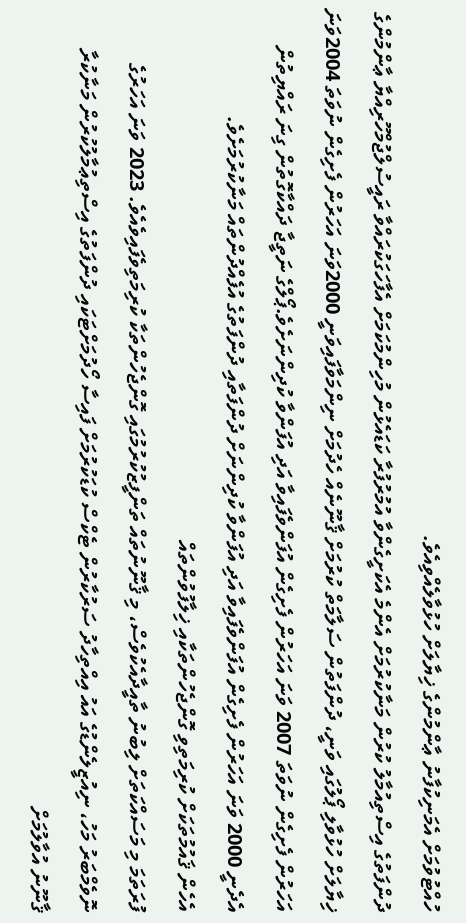ހުއްޓުވުމަށް އެމަނިކުފާނު ޢާންމުންގެ ޚިޔާލަށް ހުޅުވާލެއްވިއެވެ.
ދުންފަތުގެ އިސްތިއުމާލު ކުރުން މަނާކުރުމަށް އެންމެ އެކަށީގެންވާ އުމުރުފުރާ ކަޑައެޅުން މުހިންމުކަމަށް އެފާހަގަކުރައްވާ ރައީސުލްޖުމްހޫރިއްޔާ ޢާންމުންގެ ޚިޔާލަށް ހުޅުވާލި ޕޯލުގައި ވަނީ، ދުންފަތުން ސަލާމަތް ކުރުމަށް ޤާނޫނެއް ހެދުމަށް ނިންމަވާފައިވަނީ 2000ވަނަ އަހަރުން ފެށިގެން ނުވަތަ 2004ވަނަ އަހަރުން ފެށިގެން ނުވަތަ 2007 ވަނަ އަހަރުން ފެށިގެން އުފަންވެފައިވާ އަދި އުފަންވާ ކުދިންނަށެވެ.ޕޯލްގެ ނަތީޖާ ދައްކާގޮތުން ގިނަ ރައްޔިތުން އެދެނީ 2000 ވަނަ އަހަރުން ފެށިގެން އުފަންވެފައިވާ އަދި އުފަންވާ ކުދިންނަށް ދުންފަތާއި ދުންފަތުގެ އުފެއްދުންތައް މަނާކުރުމަށެވެ.
އެހެން ޤައުމުތަކަށް ކުރިމަތިވި ގޮންޖެހުންތަކާއި ޚިލާފުވުންތައް
ފުރަތަމަ މި މަސައްކަތަށް ލިބުނު ތާއީދާއެކުވެސް، މި ޤާނޫނުތައް ތަންފީޒުކުރުމުގައި ގޮންޖެހުންތަކާ ކުރިމަތިވެފައިވެއެވެ. 2023 ވަނަ އަހަރުގެ ނޮވެމްބަރު މަހު، ނިއުޒީލެންޑުގެ އައު އިއްތިހާދު ސަރުކާރުން ޓެކްސް ކުޑަކުރުމަށް ފައިސާ ހޯދުމަށްޓަކައި ދުންފަތުގެ އިސްތިޢުމާލުކުރުން މަނާކުރާ ޤާނޫނު އުވާލުމަށް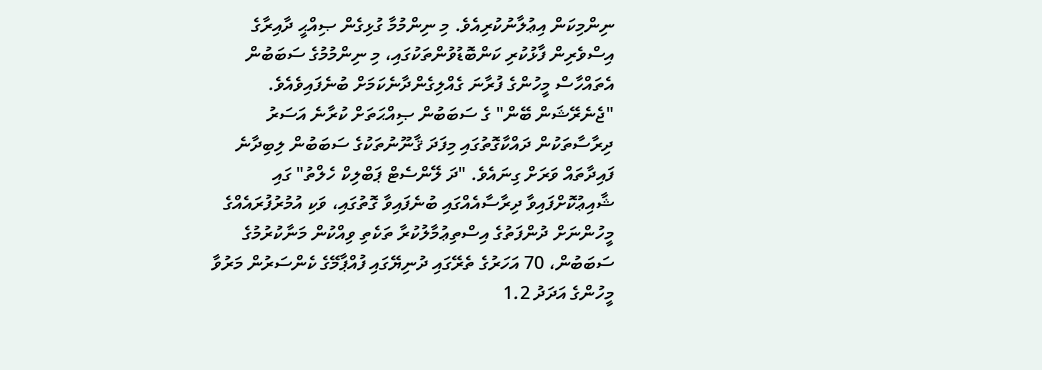ނިންމިކަން އިޢުލާނުކުރިއެވެ. މި ނިންމުމާ ގުޅިގެން ޞިއްޙީ ދާއިރާގެ އިސްވެރިން ފާޅުކުރި ކަންބޮޑުވުންތަކުގައި، މި ނިންމުމުގެ ސަބަބުން އެތައްހާސް މީހުންގެ ފުރާނަ ގެއްލިގެންދާނެކަމަށް ބުނެފައިވެއެވެ.
"ޖެނެރޭޝަން ބޭން" ގެ ސަބަބުން ޞިއްޙަތަށް ކުރާނެ އަސަރު
ދިރާސާތަކުން ދައްކާގޮތުގައި މިފަދަ ޤާނޫނުތަކުގެ ސަބަބުން ލިބިދާނެ ފައިދާތައް ވަރަށް ގިނައެވެ. "ދަ ލޭންސެޓް ޕަބްލިކް ހެލްތު" ގައި ޝާއިޢުކޮށްފައިވާ ދިރާސާއެއްގައި ބުނެފައިވާ ގޮތުގައި، ވަކި އުމުރުފުރައެއްގެ މީހުންނަށް ދުންފަތުގެ އިސްތިޢުމާލުކުރާ ތަކެތި ވިއްކުން މަނާކުރުމުގެ ސަބަބުން، 70 އަހަރުގެ ތެރޭގައި ދުނިޔޭގައި ފުއްޕާމޭގެ ކެންސަރުން މަރުވާ މީހުންގެ އަދަދު 1.2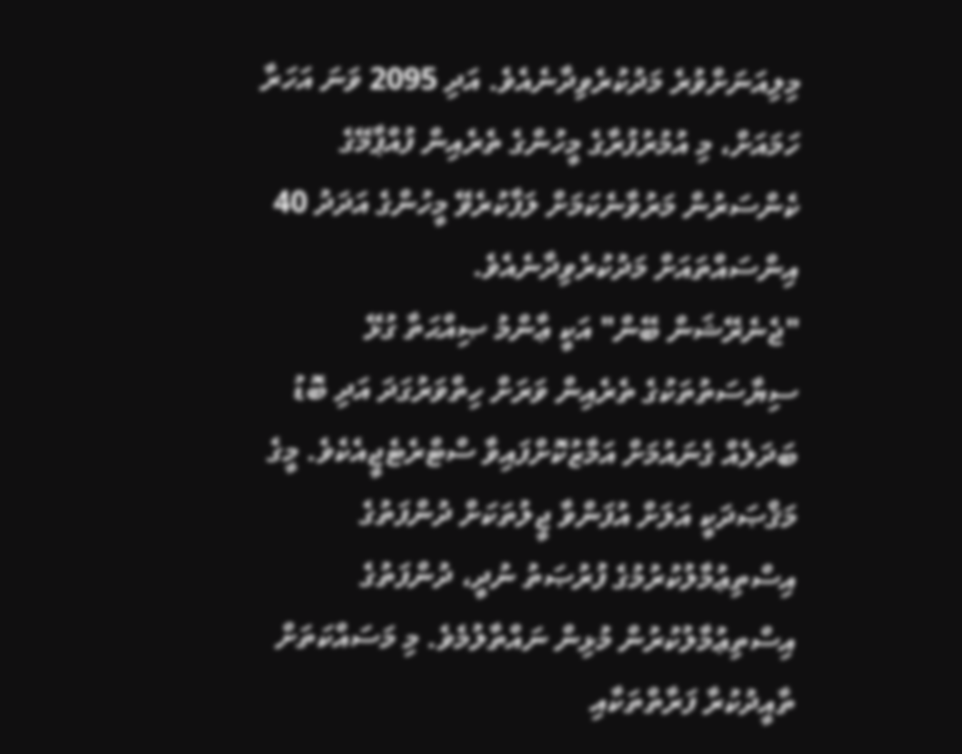މިލިއަނަށްވުރެ މަދުކުރެވިދާނެއެވެ. އަދި 2095 ވަނަ އަހަރާ ހަމައަށް، މި އުމުރުފުރާގެ މީހުންގެ ތެރެއިން ފުއްޕާމޭގެ ކެންސަރުން މަރުވާނެކަމަށް ލަފާކުރެވޭ މީހުންގެ އަދަދު 40 އިންސައްތައަށް މަދުކުރެވިދާނެއެވެ.
"ޖެނެރޭޝަން ބޭން" އަކީ ޢާންމު ޞިއްޙަތާ ގުޅޭ ސިޔާސަތުތަކުގެ ތެރެއިން ވަރަށް ހިތްވަރުގަދަ އަދި ބޮޑު ބަދަލެއް ގެނައުމަށް އަމާޒުކޮށްފައިވާ ސްޓްރެޓެޖީއެކެވެ. މީގެ މަޤްޞަދަކީ އަލަށް އުފަންވާ ޖީލުތަކަށް ދުންފަތުގެ އިސްތިޢުމާލުކުރުމުގެ ފުރުޞަތު ނުދީ، ދުންފަތުގެ އިސްތިޢުމާލުކުރުން މުޅިން ނައްތާލުމެވެ. މި މަސައްކަތަށް ތާއީދުކުރާ ފަރާތްތަކާއި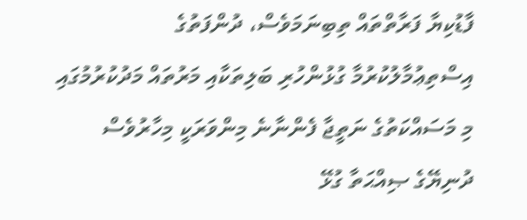ފާޑުކިޔާ ފަރާތްތައް ތިބިނަމަވެސް، ދުންފަތުގެ އިސްތިޢުމާލުކުރުމާ ގުޅުންހުރި ބަލިތަކާއި މަރުތައް މަދުކުރުމުގައި މި މަސައްކަތުގެ ނަތީޖާ ފެންނާނެ މިންވަރަކީ މިހާރުވެސް ދުނިޔޭގެ ޞިއްޙަތާ ގުޅޭ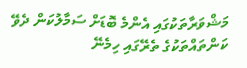މަޝްވަރާތަކުގައި އެންމެ ބޮޑަށް ސަމާލުކަން ދެވޭ ކަންތައްތަކުގެ ތެރޭގައި ހިމެނޭ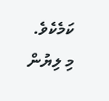ކަމެކެވެ.
މި ލިޔުން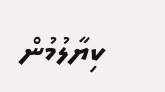ކިޔާލުމުން